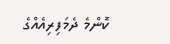ކޮންމެ ދެމަފިރިއެއްގެ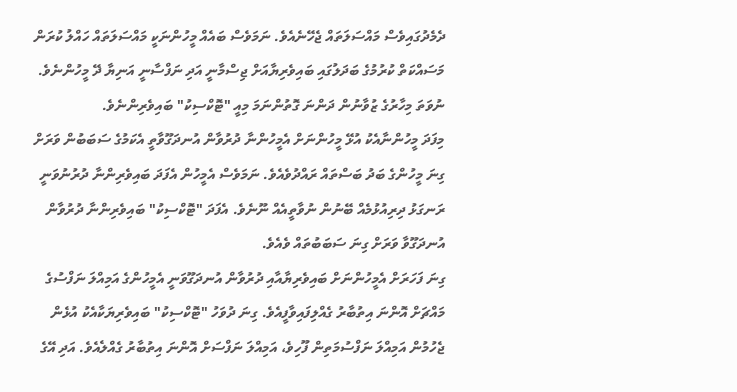ދެމެދުގައިވެސް މައްސަލަތައް ޖެހޭނެއެވެ. ނަމަވެސް ބައެއް މީހުންނަކީ މައްސަލަތައް ހައްލު ކުރަން މަސައްކަތް ކުރުމުގެ ބަދަލުގައި ބައިވެރިޔާއަށް ޖިސްމާނީ އަދި ނަފްސާނީ އަނިޔާ ދޭ މީހުންނެވެ. ނުވަތަ މިހާރުގެ ޒުވާނުން ދަންނަ ގޮތުންނަމަ މިއީ "ޓޮކްސިކު" ބައިވެރިންނެވެ.
މިފަދަ މީހުންނާއެކު އުޅޭ މީހުންނަށް އެމީހުންނާ ދުރުވާން އުނދަގޫވާތީ އެކަމުގެ ސަބަބުން ވަރަށް ގިނަ މީހުންގެ ބަދު ބަސްތައް ރައްދުވެއެވެ. ނަމަވެސް އެމީހުން އެފަދަ ބައިވެރިންނާ ދުރުނުވަނީ ރަނގަޅު ދިރިއުޅުމެއް ބޭނުން ނުވާތީއެއް ނޫނެވެ. އެފަދަ "ޓޮކްސިކު" ބައިވެރިންނާ ދުރުވާން އުނދަގޫވާ ވަރަށް ގިނަ ސަބަބުތައް ވެއެވެ.
ގިނަ ފަހަރަށް އެމީހުންނަށް ބައިވެރިޔާއާއި ދުރުވާން އުނދަގޫވަނީ އެމީހުންގެ އަމިއްލަ ނަފްސުގެ މައްޗަށް އޮންނަ އިތުބާރު ގެއްލިފައިވާފީއެވެ. ގިނަ ދުވަހު "ޓޮކްސިކު" ބައިވެރިޔަކާއެކު އުޅެން ޖެހުމުން އަމިއްލަ ނަފްސުމަތިން ފޫހިވެ، އަމިއްލަ ނަފްސަށް އޮންނަ އިތުބާރު ގެއްލެއެވެ. އަދި އޭގެ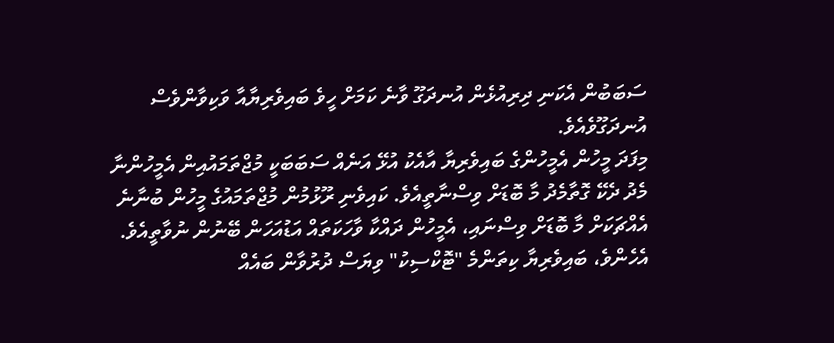ސަބަބުން އެކަނި ދިރިއުޅެން އުނދަގޫ ވާނެ ކަމަށް ހީވެ ބައިވެރިޔާއާ ވަކިވާންވެސް އުނދަގޫވެއެވެ.
މިފަދަ މީހުން އެމީހުންގެ ބައިވެރިޔާ އާއެކު އުޅޭ އަނެއް ސަބަބަކީ މުޖްތަމައުއިން އެމީހުންނާ މެދު ދެކޭ ގޮތާމެދު މާ ބޮޑަށް ވިސްނާތީއެވެ. ކައިވެނި ރޫޅުމުން މުޖްތަމައުގެ މީހުން ބުނާނެ އެއްޗަކަށް މާ ބޮޑަށް ވިސްނައި، އެމީހުން ދައްކާ ވާހަކަތައް އަޑުއަހަން ބޭނުން ނުވާތީއެވެ. އެހެންވެ، ބައިވެރިޔާ ކިތަންމެ "ޓޮކްސިކު" ވިޔަސް ދުރުވާން ބައެއް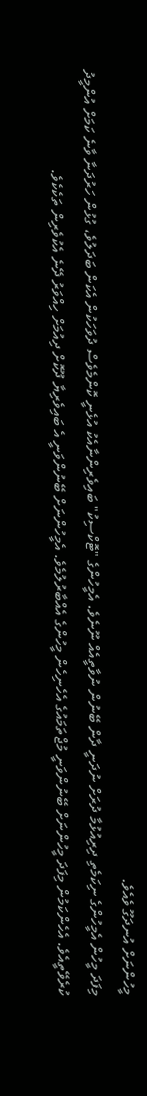މީހުންނަށް އުނދަގޫ ވެއެވެ.
މިފަދަ މީހުން އެމީހުންގެ ނިކަމެތި ދިރިއުޅުމާ ދުރަށް ނުދަނީ ދާން ބޭނުން ނުވާތީއެއް ނޫނެވެ. އެމީހުންގެ "ޓޮކްސިކު" ބައިވެރިންނާއެކު އުޅެނީ ކޮންމެވެސް ދުވަހަކުން އެކަން ބަދަލުވެ، ގުޅުން ހަރުދަނާ ވާނެ ކަމަށް އުންމީދު ކުރެވޭތީއެވެ. އެހެންކަމުން މިފަދަ މީހުންނަށް ބޭނުންވަނީ މުޖްތަމައުގެ އެހެނިހެން މީހުންގެ އެއްބާރުލުމެވެ. އެމީހުންނަށް ބޭނުންވަނީ އެ ބައިވެރިޔާ ދޫކޮށް ދިއުމަށް ހިއްވަރު ދޭނެ އެކުވެރިން ތަކެކެވެ.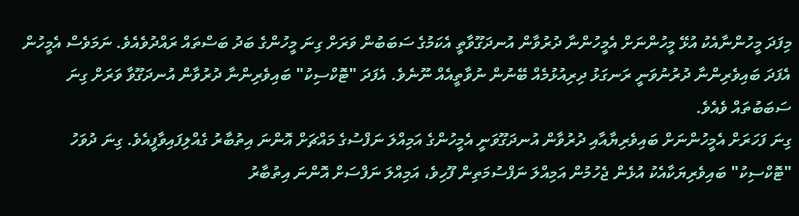މިފަދަ މީހުންނާއެކު އުޅޭ މީހުންނަށް އެމީހުންނާ ދުރުވާން އުނދަގޫވާތީ އެކަމުގެ ސަބަބުން ވަރަށް ގިނަ މީހުންގެ ބަދު ބަސްތައް ރައްދުވެއެވެ. ނަމަވެސް އެމީހުން އެފަދަ ބައިވެރިންނާ ދުރުނުވަނީ ރަނގަޅު ދިރިއުޅުމެއް ބޭނުން ނުވާތީއެއް ނޫނެވެ. އެފަދަ "ޓޮކްސިކު" ބައިވެރިންނާ ދުރުވާން އުނދަގޫވާ ވަރަށް ގިނަ ސަބަބުތައް ވެއެވެ.
ގިނަ ފަހަރަށް އެމީހުންނަށް ބައިވެރިޔާއާއި ދުރުވާން އުނދަގޫވަނީ އެމީހުންގެ އަމިއްލަ ނަފްސުގެ މައްޗަށް އޮންނަ އިތުބާރު ގެއްލިފައިވާފީއެވެ. ގިނަ ދުވަހު "ޓޮކްސިކު" ބައިވެރިޔަކާއެކު އުޅެން ޖެހުމުން އަމިއްލަ ނަފްސުމަތިން ފޫހިވެ، އަމިއްލަ ނަފްސަށް އޮންނަ އިތުބާރު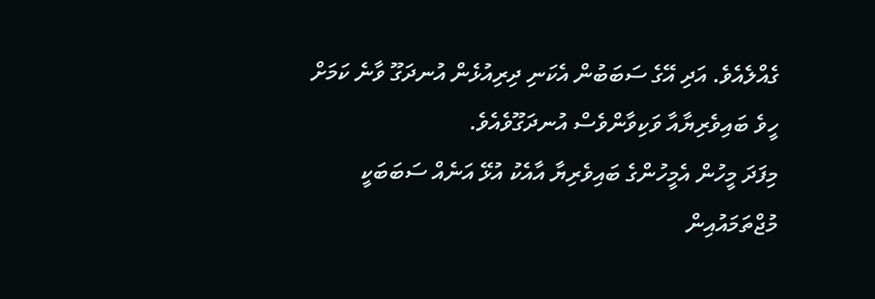ގެއްލެއެވެ. އަދި އޭގެ ސަބަބުން އެކަނި ދިރިއުޅެން އުނދަގޫ ވާނެ ކަމަށް ހީވެ ބައިވެރިޔާއާ ވަކިވާންވެސް އުނދަގޫވެއެވެ.
މިފަދަ މީހުން އެމީހުންގެ ބައިވެރިޔާ އާއެކު އުޅޭ އަނެއް ސަބަބަކީ މުޖްތަމައުއިން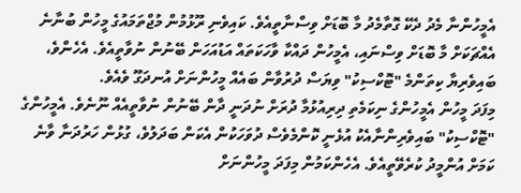އެމީހުންނާ މެދު ދެކޭ ގޮތާމެދު މާ ބޮޑަށް ވިސްނާތީއެވެ. ކައިވެނި ރޫޅުމުން މުޖްތަމައުގެ މީހުން ބުނާނެ އެއްޗަކަށް މާ ބޮޑަށް ވިސްނައި، އެމީހުން ދައްކާ ވާހަކަތައް އަޑުއަހަން ބޭނުން ނުވާތީއެވެ. އެހެންވެ، ބައިވެރިޔާ ކިތަންމެ "ޓޮކްސިކު" ވިޔަސް ދުރުވާން ބައެއް މީހުންނަށް އުނދަގޫ ވެއެވެ.
މިފަދަ މީހުން އެމީހުންގެ ނިކަމެތި ދިރިއުޅުމާ ދުރަށް ނުދަނީ ދާން ބޭނުން ނުވާތީއެއް ނޫނެވެ. އެމީހުންގެ "ޓޮކްސިކު" ބައިވެރިންނާއެކު އުޅެނީ ކޮންމެވެސް ދުވަހަކުން އެކަން ބަދަލުވެ، ގުޅުން ހަރުދަނާ ވާނެ ކަމަށް އުންމީދު ކުރެވޭތީއެވެ. އެހެންކަމުން މިފަދަ މީހުންނަށް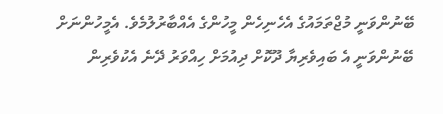ބޭނުންވަނީ މުޖްތަމައުގެ އެހެނިހެން މީހުންގެ އެއްބާރުލުމެވެ. އެމީހުންނަށް ބޭނުންވަނީ އެ ބައިވެރިޔާ ދޫކޮށް ދިއުމަށް ހިއްވަރު ދޭނެ އެކުވެރިން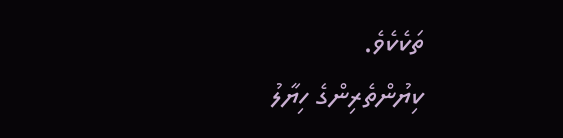ތަކެކެވެ.
ކިޔުންތެރިންގެ ހިޔާލު